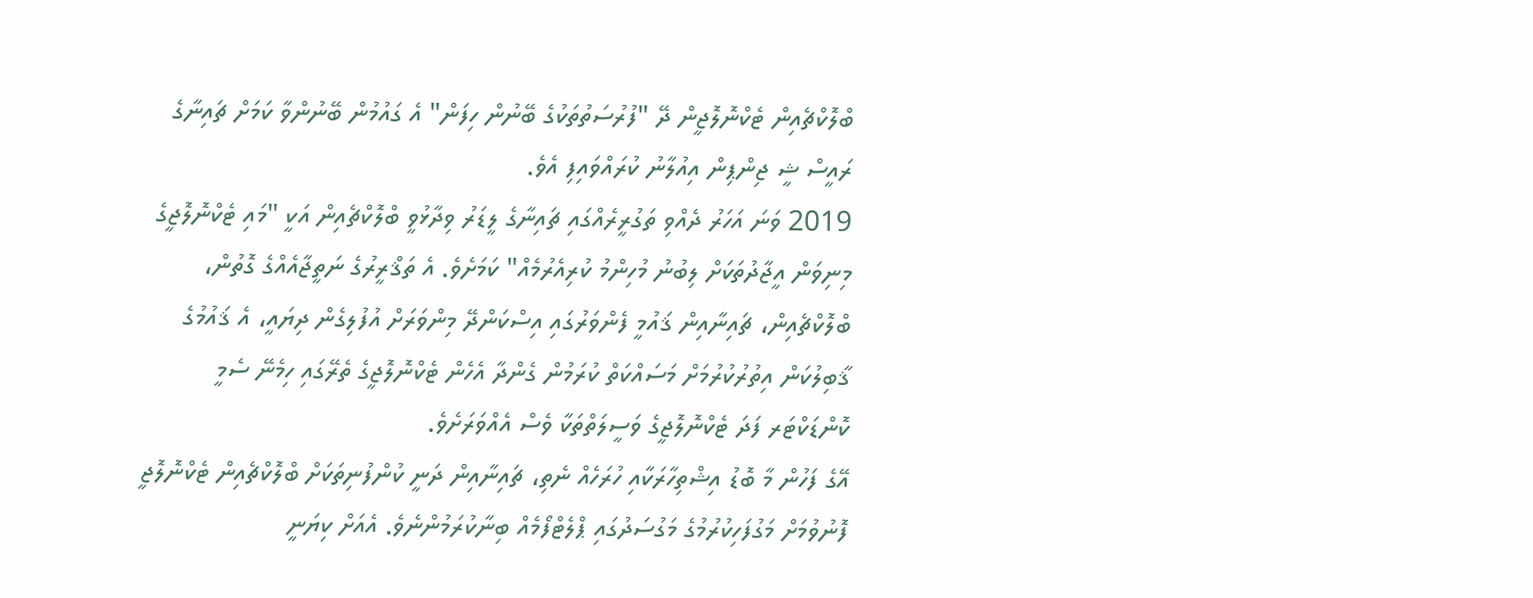ބްލޮކްޗެއިން ޓެކްނޮލޮޖީން ދޭ "ފުރުސަތުތަކުގެ ބޭނުން ހިފަން" އެ ގައުމުން ބޭނުންވާ ކަމަށް ޗައިނާގެ ރައީސް ޝީ ޖިންޕިން އިއުލާނު ކުރައްވައިފި އެވެ.
2019 ވަނަ އަހަރު ދެއްވި ތަގުރީރެއްގައި ޗައިނާގެ ލީޑަރު ވިދާޅުވީ ބްލޮކްޗެއިން އަކީ "މައި ޓެކްނޮލޮޖީގެ މިނިވަން އީޖާދުތަކަށް ލިބުނު މުހިންމު ކުރިއެރުމެއް" ކަމަށެވެ. އެ ތަޤްރީރުގެ ނަތީޖާއެއްގެ ގޮތުން، ބްލޮކްޗެއިން، ޗައިނާއިން ޤައުމީ ފެންވަރުގައި އިސްކަންދޭ މިންވަރަށް އުފުލިގެން ދިޔައީ، އެ ޤައުމުގެ ޤާބިލުކަން އިތުރުކުރުމަށް މަސައްކަތް ކުރަމުން ގެންދާ އެހެން ޓެކްނޮލޮޖީގެ ތެރޭގައި ހިމެނޭ ސެމީ ކޮންޑަކްޓަރ ފަދަ ޓެކްނޮލޮޖީގެ ވަސީލަތްތަކާ ވެސް އެއްވަރަށެވެ.
އޭގެ ފަހުން މާ ބޮޑު އިޝްތިހާރަކާއި ހުރަހެއް ނެތި، ޗައިނާއިން ދަނީ ކުންފުނިތަކަށް ބްލޮކްޗެއިން ޓެކްނޮލޮޖީ ފޮނުވުމަށް މަގުފަހިކުރުމުގެ މަގުސަދުގައި ޕްލެޓްފޯމެއް ބިނާކުރަމުންނެވެ. އެއަށް ކިޔަނީ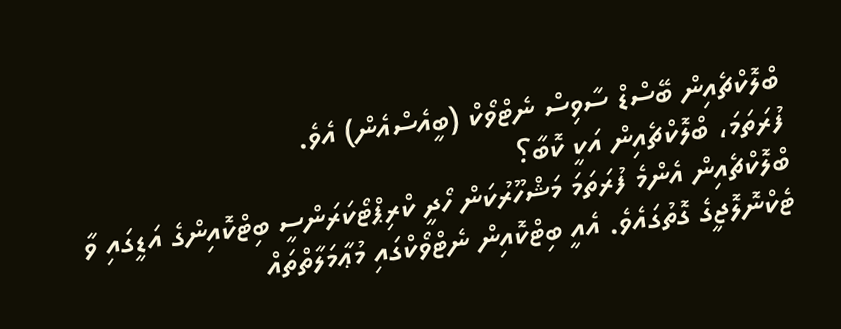ބްލޮކްޗެއިން ބޭސްޑް ސާވިސް ނެޓްވޯކް (ބީއެސްއެން) އެވެ.
ފުރަތަމަ، ބްލޮކްޗެއިން އަކީ ކޮބާ؟
ބްލޮކްޗެއިން އެންމެ ފުރަތަމަ މަޝްހޫރުކަން ހޯދީ ކްރިޕްޓޯކަރަންސީ ބިޓްކޮއިންގެ އަޑީގައި ވާ ޓެކްނޮލޮޖީގެ ގޮތުގައެވެ. އެއީ ބިޓްކޮއިން ނެޓްވޯކްގައި މުޢާމަލާތްތައް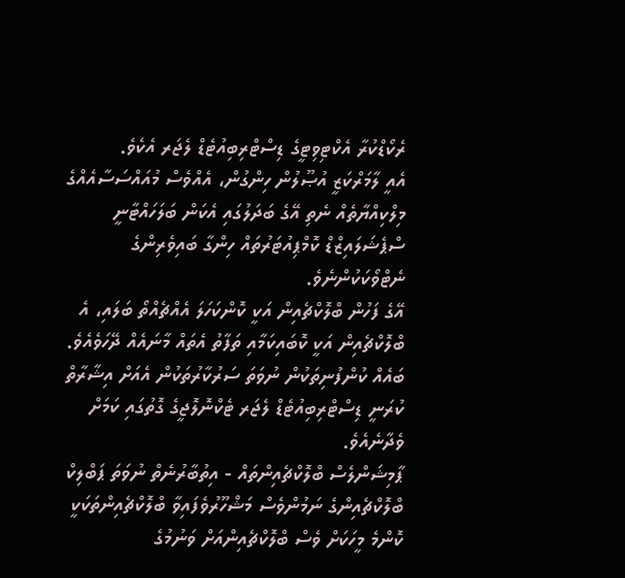ރެކޯޑްކުރާ އެކްޓިވިޓީގެ ޑިސްޓްރިބިއުޓެޑް ލެޖަރ އެކެވެ.
އެއީ ލާމަރްކަޒީ އުޞޫލުން ހިންގުން، އެއްވެސް މުއައްސަސާއެއްގެ މިލްކިއްޔާތެއް ނެތި އޭގެ ބަދަލުގައި އެކަން ބަލަހައްޓާނީ ސްޕެޝަލައިޒްޑް ކޮމްޕިއުޓަރުތައް ހިންގާ ބައިވެރިންގެ ނެޓްވޯކަކުންނެވެ.
އޭގެ ފަހުން ބްލޮކްޗެއިން އަކީ ކޮންކަހަލަ އެއްޗެއްތޯ ބަލައި، އެ ބްލޮކްޗެއިން އަކީ ކޮބައިކަމާއި ތަފާތު އެތައް މާނައެއް ދޭހަވެއެވެ. ބައެއް ކުންފުނިތަކުން ނުވަތަ ސަރުކާރުތަކުން އެއަށް އިޝާރާތް ކުރަނީ ޑިސްޓްރިބިއުޓެޑް ލެޖަރ ޓެކްނޮލޮޖީގެ ގޮތުގައި ކަމަށް ވެދާނެއެވެ.
ޕާމިޝަންލެސް ބްލޮކްޗެއިންތައް - އިތުބާރުނެތް ނުވަތަ ޕަބްލިކް ބްލޮކްޗެއިންގެ ނަމުންވެސް މަޝްހޫރުވެފައިވާ ބްލޮކްޗެއިންތަކަކީ ކޮންމެ މީހަކަށް ވެސް ބްލޮކްޗެއިންއަށް ވަނުމުގެ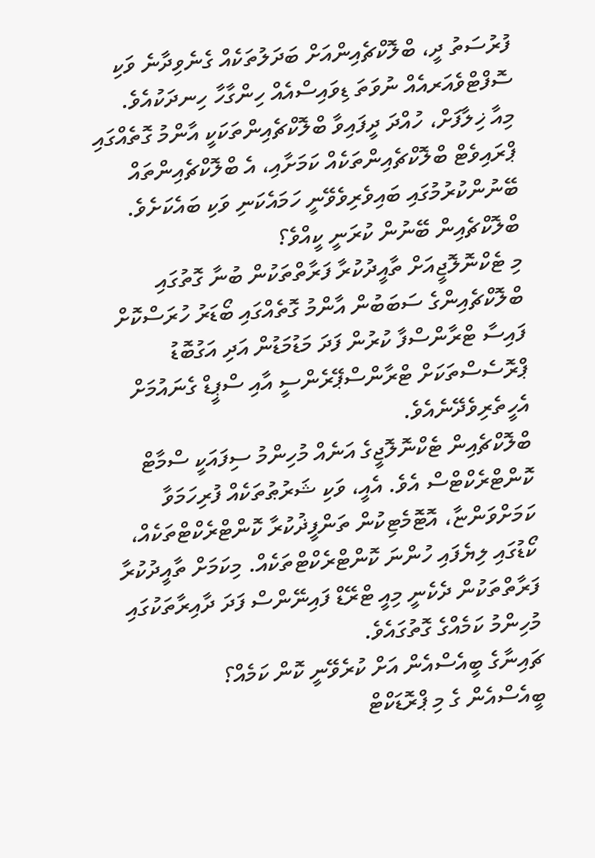ފުރުސަތު ދީ، ބްލޮކްޗެއިންއަށް ބަދަލުތަކެއް ގެނެވިދާނެ ވަކި ސޮފްޓްވެއަރއެއް ނުވަތަ ޑިވައިސްއެއް ހިންގާހާ ހިނދަކުއެވެ.
މިއާ ޚިލާފަށް، ހުއްދަ ދީފައިވާ ބްލޮކްޗެއިންތަކަކީ އާންމު ގޮތެއްގައި ޕްރައިވެޓް ބްލޮކްޗެއިންތަކެއް ކަމަށާއި، އެ ބްލޮކްޗެއިންތައް ބޭނުންކުރުމުގައި ބައިވެރިވެވޭނީ ހަމައެކަނި ވަކި ބައެކަށެވެ.
ބްލޮކްޗެއިން ބޭނުން ކުރަނީ ކީއްވެ؟
މި ޓެކްނޮލޮޖީއަށް ތާއީދުކުރާ ފަރާތްތަކުން ބުނާ ގޮތުގައި ބްލޮކްޗެއިންގެ ސަބަބުން އާންމު ގޮތެއްގައި ބޯޑަރު ހުރަސްކޮށް ފައިސާ ޓްރާންސްފާ ކުރުން ފަދަ މަޑުމަޑުން އަދި އަގުބޮޑު ޕްރޮސެސްތަކަށް ޓްރާންސްޕޭރެންސީ އާއި ސްޕީޑް ގެނައުމަށް އެހީތެރިވެދޭނެއެވެ.
ބްލޮކްޗެއިން ޓެކްނޮލޮޖީގެ އަނެއް މުހިންމު ސިފައަކީ ސްމާޓް ކޮންޓްރެކްޓްސް އެވެ. އެއީ، ވަކި ޝަރުޠުތަކެއް ފުރިހަމަވާ ކަމަށްވަންޏާ، އޮޓޮމެޓިކުން ތަންފީޛުކުރާ ކޮންޓްރެކްޓްތަކެއް، ކޯޑުގައި ލިޔެފައި ހުންނަ ކޮންޓްރެކްޓްތަކެއް. މިކަމަށް ތާއީދުކުރާ ފަރާތްތަކުން ދެކެނީ މިއީ ޓްރޭޑް ފައިނޭންސް ފަދަ ދާއިރާތަކުގައި މުހިންމު ކަމެއްގެ ގޮތުގައެވެ.
ޗައިނާގެ ބީއެސްއެން އަށް ކުރެވޭނީ ކޮން ކަމެއް؟
ބީއެސްއެން ގެ މި ޕްރޮޑަކްޓް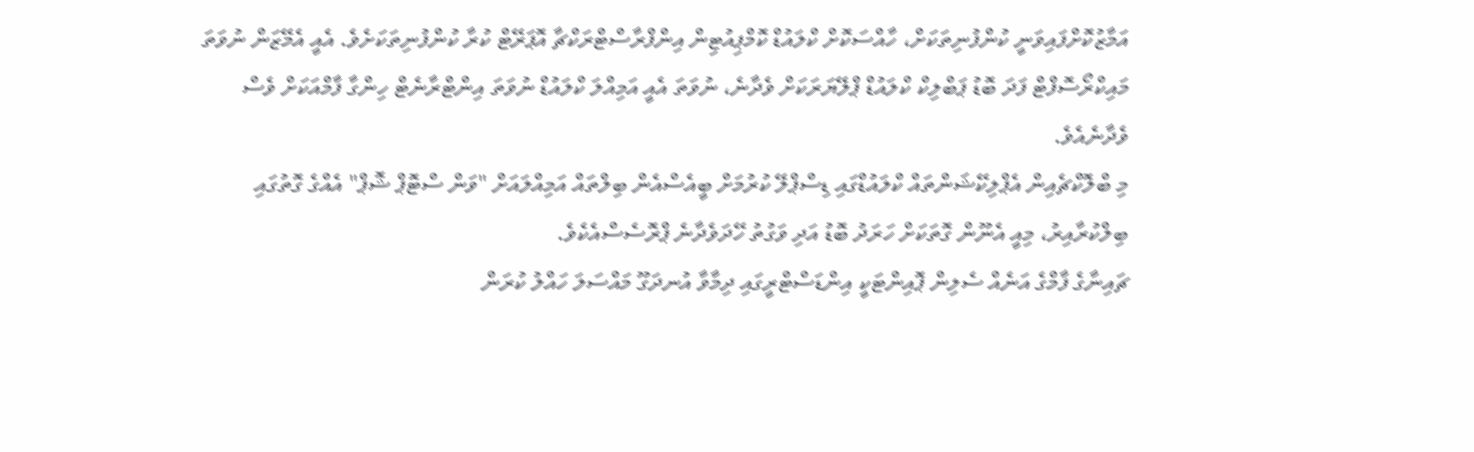އަމާޒުކޮށްފައިވަނީ ކުންފުނިތަކަށް، ހާއްސަކޮށް ކްލައުޑް ކޮމްޕިއުޓިން އިންފްރާސްޓްރަކްޗާ އޮޕަރޭޓް ކުރާ ކުންފުނިތަކަށެވެ. އެއީ އެމޭޒަން ނުވަތަ މައިކްރޯސޮފްޓް ފަދަ ބޮޑު ޕަބްލިކް ކްލައުޑް ޕްލޭޔަރަކަށް ވެދާނެ، ނުވަތަ އެއީ އަމިއްލަ ކްލައުޑް ނުވަތަ އިންޓްރާނެޓް ހިންގާ ފާމްއަކަށް ވެސް ވެދާނެއެވެ.
މި ބްލޮކްޗެއިން އެޕްލިކޭޝަންތައް ކްލައުޑްގައި ޑިސްޕްލޭ ކުރުމަށް ބީއެސްއެން ބިލްތައް އަމިއްލައަށް "ވަން ސްޓޮޕް ޝޮޕް" އެއްގެ ގޮތުގައި ބިލްކުރާއިރު، މިއީ އެނޫން ގޮތަކަށް ހަރަދު ބޮޑު އަދި ވަގުތު ހޭދަވެދާނެ ޕްރޮސެސްއެކެވެ.
ޗައިނާގެ ފާމްގެ އަނެއް ސެލިން ޕޮއިންޓަކީ އިންޑަސްޓްރީގައި ދިމާވާ އުނދަގޫ މައްސަލަ ހައްލު ކުރަން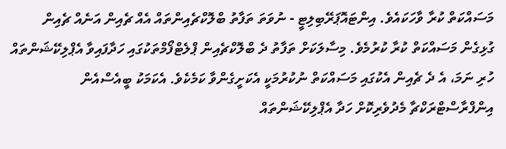މަސައްކަތް ކުރާ ވާހަކައެވެ. އިންޓައޮޕަރޭބިލިޓީ - ނުވަތަ ތަފާތު ބްލޮކްޗެއިންތައް އެއް ޗެއިން އަނެއް ޗެއިން ގުޅިގެން މަސައްކަތް ކުރާ ކުރުމެވެ. މިސާލަކަށް ތަފާތު ދެ ބްލޮކްޗެއިން ޕްލެޓްފޯމްތަކުގައި ހަދާފައިވާ އެޕްލިކޭޝަންތައް ހުރި ނަމަ، އެ ދެ ޗެއިން އެކުގައި މަސައްކަތް ނުކުރުމަކީ އެކަށީގެންވާ ކަމެކެވެ. އެކަމަކު ބީއެސްއެން އިންފްރާސްޓްރަކްޗާ މެދުވެރިކޮށް ހަދާ އެޕްލިކޭޝަންތައް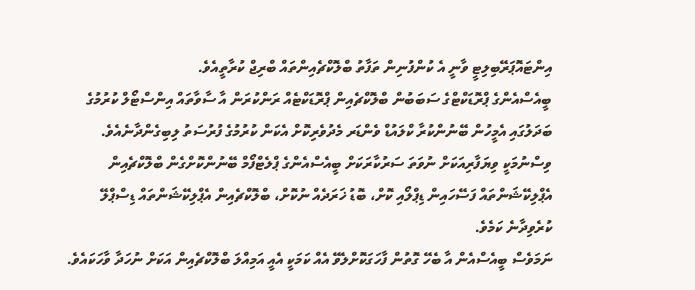އިންޓައޮޕަރޭބިލިޓީ ވާނީ އެ ކުންފުނިން ތަފާތު ބްލޮކްޗެއިންތައް ބްރިޖް ކުރާތީއެވެ.
ބީއެސްއެންގެ ޕްރޮޑަކްޓްގެ ސަބަބުން ބްލޮކްޗެއިން ޕްރޮޑަކްޓެއް ރަންކުރަން އާ ސާވާތައް އިންސްޓޯލް ކުރުމުގެ ބަދަލުގައި އެމީހުން ބޭނުންކުރާ ކްލައުޑް ވެންޑަރ މެދުވެރިކޮށް އެކަން ކުރުމުގެ ފުރުސަތު ލިބިގެންދާނެއެވެ. ވިސްނުމަކީ ވިޔަފާރިއަކަށް ނުވަތަ ސަރުކާރަކަށް ބީއެސްއެންގެ ޕްލެޓްފޯމް ބޭނުންކޮށްގެން ބްލޮކްޗެއިން އެޕްލިކޭޝަންތައް ފަސޭހައިން ޑިޕްލޯއި ކޮށް، ބޮޑު ޚަރަދެއް ނުކޮށް، ބްލޮކްޗެއިން އެޕްލިކޭޝަންތައް ޑިސްޕްލޭ ކުރެވިދާނެ ކަމެވެ.
ނަމަވެސް ބީއެސްއެން އާ ބެހޭ ގޮތުން ފާހަގަކޮށްލެވޭ އެއް ކަމަކީ އެއީ އަމިއްލަ ބްލޮކްޗެއިން އަކަށް ނުހަދާ ވާހަކައެވެ.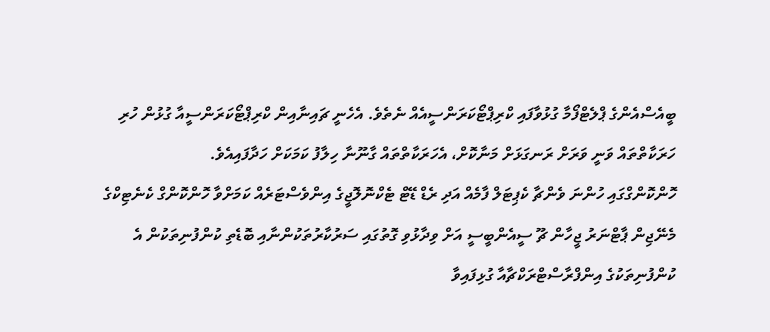ބީއެސްއެންގެ ޕްލެޓްފޯމާ ގުޅުވާފައި ކްރިޕްޓޯކަރަންސީއެއް ނެތެވެ. އެހެނީ ޗައިނާއިން ކްރިޕްޓޯކަރަންސީއާ ގުޅުން ހުރި ހަރަކާތްތައް ވަނީ ވަރަށް ރަނގަޅަށް މަނާކޮށް، އެހަރަކާތްތައް ގާނޫނާ ހިލާފު ކަމަކަށް ހަދާފައިއެވެ.
ހޮންކޮންގްގައި ހުންނަ ވެންޗާ ކެޕިޓަލް ފާމެއް އަދި ރެޑް ޑޭޓް ޓެކްނޮލޮޖީގެ އިންވެސްޓަރެއް ކަމަށްވާ ހޮންކޮންގް ކެނެޓިކްގެ މެނޭޖިން ޕާޓްނަރު ޖީހާން ޗޫ ސީއެންބީސީ އަށް ވިދާޅުވި ގޮތުގައި ސަރުކާރުތަކުންނާއި ބޮޑެތި ކުންފުނިތަކުން އެ ކުންފުނިތަކުގެ އިންފްރާސްޓްރަކްޗާއާ ގުޅިފައިވާ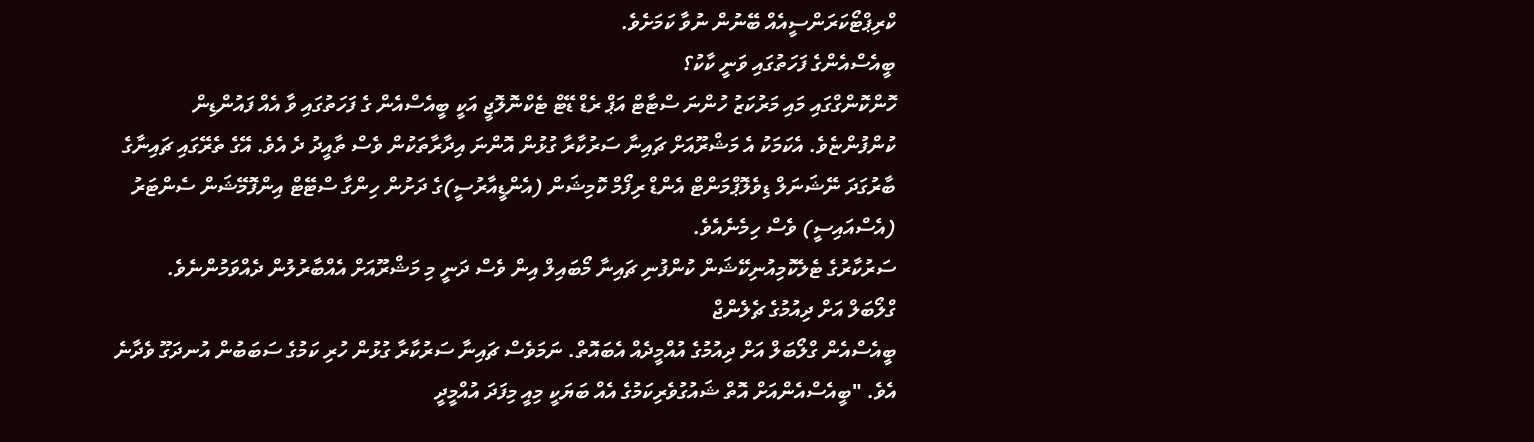ކްރިޕްޓޯކަރަންސީއެއް ބޭނުން ނުވާ ކަމަށެވެ.
ބީއެސްއެންގެ ފަހަތުގައި ވަނީ ކާކު؟
ހޮންކޮންގްގައި މައި މަރުކަޒު ހުންނަ ސްޓާޓް އަޕް ރެޑް ޑޭޓް ޓެކްނޮލޮޖީ އަކީ ބީއެސްއެން ގެ ފަހަތުގައި ވާ އެއް ފައުންޑިން ކުންފުންޏެވެ. އެކަމަކު އެ މަޝްރޫއަށް ޗައިނާ ސަރުކާރާ ގުޅުން އޮންނަ އިދާރާތަކުން ވެސް ތާއީދު ދެ އެވެ. އޭގެ ތެރޭގައި ޗައިނާގެ ބާރުގަދަ ނޭޝަނަލް ޑިވެލޮޕްމަންޓް އެންޑް ރިފޯމް ކޮމިޝަން (އެންޑީއާރުސީ)ގެ ދަށުން ހިންގާ ސްޓޭޓް އިންފޮމޭޝަން ސެންޓަރު (އެސްއައިސީ) ވެސް ހިމެނެއެވެ.
ސަރުކާރުގެ ޓެލެކޮމިއުނިކޭޝަން ކުންފުނި ޗައިނާ މޯބައިލް އިން ވެސް ދަނީ މި މަޝްރޫއަށް އެއްބާރުލުން ދެއްވަމުންނެވެ.
ގްލޯބަލް އަށް ދިއުމުގެ ޗެލެންޖް
ބީއެސްއެން ގްލޯބަލް އަށް ދިއުމުގެ އުއްމީދެއް އެބައޮތް. ނަމަވެސް ޗައިނާ ސަރުކާރާ ގުޅުން ހުރި ކަމުގެ ސަބަބުން އުނދަގޫ ވެދާނެ އެވެ. "ބީއެސްއެންއަށް އޮތް ޝައުގުވެރިކަމުގެ އެއް ބަޔަކީ މިއީ މިފަދަ އުއްމީދީ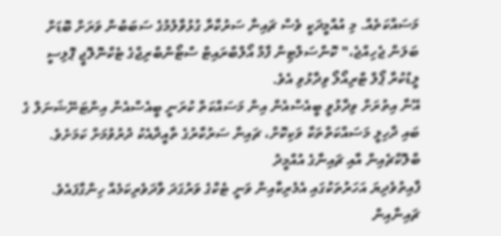މަސައްކަތެއް. މި އުއްމީދަކީ ވެސް ޗައިނާ ސަރުކާރާ ގުޅުވާލުމުގެ ސަބަބުން ވަރަށް ބޮޑަށް ބަލަން ޖެހިއްޖެ،" ކޮންސަލްޓިން ފާމް އޯލްބްރައިޓް ސްޓޯންބްރިޖްގެ ޓެކްނޮލޮޖީ ޕޮލިސީ ލީޑުކުރާ ޕޯލް ޓްރިއޯލޯ ވިދާޅުވި އެވެ.
އޭނާ އިތުރަށް ވިދާޅުވީ ބީއެސްއެން އިން މަސައްކަތް ކުރަނީ ބީއެސްއެން އިންޓަނޭޝަނަލް ގެ ބައި ދާހިލީ މަސައްކަތްތަކާ ވަކިކޮށް، ޗައިނާ ސަރުކާރުގެ ތާއީދާއެކު ދުރުވުމަށް ކަމަށެވެ.
ބްލޮކްޗެއިން އާއި ޗައިނާގެ އުއްމީދު
ފާއިތުވެދިޔަ އަހަރުތަކުގައި އެމެރިކާއިން ވަނީ ޓެކްގެ ވަރުގަދަ ވާދަވެރިކަމެއް ހިންގާފައެވެ.
ޗައިނާއިން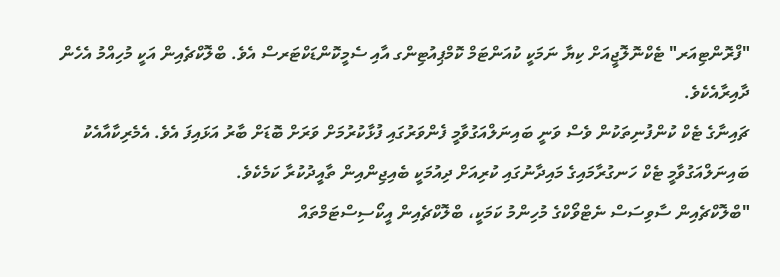"ފްރޮންޓިއަރ" ޓެކްނޮލޮޖީއަށް ކިޔާ ނަމަކީ ކުއަންޓަމް ކޮމްޕިއުޓިންގ އާއި ސެމީކޮންޑަކްޓަރސް އެވެ. ބްލޮކްޗެއިން އަކީ މުހިއްމު އެހެން ދާއިރާއެކެވެ.
ޗައިނާގެ ޓެކް ކުންފުނިތަކުން ވެސް ވަނީ ބައިނަލްއަގުވާމީ ފެންވަރުގައި ފުޅާކުރުމަށް ވަރަށް ބޮޑަށް ބާރު އަޅައިފަ އެވެ. އެމެރިކާއާއެކު ބައިނަލްއަގުވާމީ ޓެކް ހަނގުރާމައިގެ މައިދާނުގައި ކުރިއަށް ދިއުމަކީ ބެއިޖިންއިން ތާއީދުކުރާ ކަމެކެވެ.
"ބްލޮކްޗެއިން ސާވިސަސް ނެޓްވޯކްގެ މުހިންމު ކަމަކީ، ބްލޮކްޗެއިން އީކޯސިސްޓަމްތައް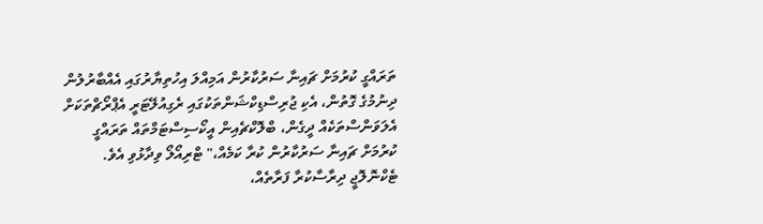ތަރައްގީ ކުރުމަށް ޗައިނާ ސަރުކާރުން އަމިއްލަ އިހުތިޔާރުގައި އެއްބާރުލުން ދިނުމުގެ ގޮތުން، އެކި ޖުރިސްޑިކްޝަންތަކުގައި ރެގިއުލޭޓަރީ އެޕްރޯޗްތަކަށް އެލަވަންސްތަކެއް ދީގެން، ބްލޮކްޗެއިން އީކޯސިސްޓަމްތައް ތަރައްގީ ކުރުމަށް ޗައިނާ ސަރުކާރުން ކުރާ ކަމެއް،" ޓްރިއޯލޯ ވިދާޅުވި އެވެ.
ޓެކްނޮލޮޖީ ދިރާސާކުރާ ފަރާތެއް،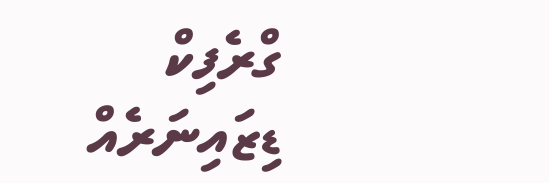ގްރެފިކް ޑިޒައިނަރެއް